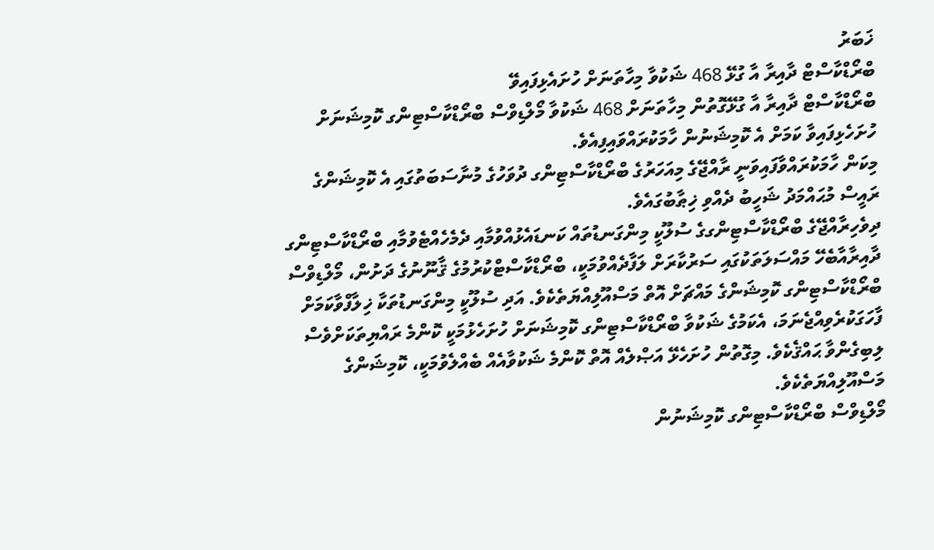ޚަބަރު
ބްރޯޑްކާސްޓް ދާއިރާ އާ ގުޅޭ 468 ޝަކުވާ މިހާތަނަށް ހުށައެޅިފައިވޭ
ބްރޯޑްކާސްޓް ދާއިރާ އާ ގުޅޭގޮތުން މިހާތަނަށް 468 ޝަކުވާ މޯލްޑިވްސް ބްރޯޑްކާސްޓިންގ ކޮމިޝަނަށް ހުށަހެޅިފައިވާ ކަމަށް އެ ކޮމިޝަނުން ހާމަކުރައްވައިފިއެވެ.
މިކަން ހާމަކުރައްވާފައިވަނީ ރާއްޖޭގެ މިއަހަރުގެ ބްރޯޑްކާސްޓިންގ ދުވަހުގެ މުނާސަބަތުގައި އެ ކޮމިޝަންގެ ރައީސް މުޙައްމަދު ޝަހީބު ދެއްވި ޚިޠާބުގައެވެ.
ދިވެހިރާއްޖޭގެ ބްރޯޑްކާސްޓިންގގެ ސުލޫކީ މިންގަނޑުތައް ކަނޑައެޅުއްވުމާއި ދެމެހެއްޓެވުމާއި ބްރޯޑްކާސްޓިންގ ދާއިރާއާބެހޭ މައްސަލަތަކުގައި ސަރުކާރަށް ލަފާދެއްވުމަކީ، ބްރޯޑްކާސްޓްކުރުމުގެ ޤާނޫނުގެ ދަށުން، މޯލްޑިވްސް ބްރޯޑްކާސްޓިންގ ކޮމިޝަންގެ މައްޗަށް އޮތް މަސްއޫލިއްޔަތެކެވެ. އަދި ސުލޫކީ މިންގަނޑުތަކާ ޚިލާފްވާކަމަށް ފާހަގަކުރެވިއްޖެނަމަ، އެކަމުގެ ޝަކުވާ ބްރޯޑްކާސްޓިންގ ކޮމިޝަނަށް ހުށަހެޅުމަކީ ކޮންމެ ރައްޔިތަކަށްވެސް ލިބިގެންވާ ޙައްޤެކެވެ. މިގޮތުން ހުށަހެޅޭ އަޞްލެއް އޮތް ކޮންމެ ޝަކުވާއެއް ބެއްލެވުމަކީ، ކޮމިޝަންގެ މަސްއޫލިއްޔަތެކެވެ.
މޯލްޑިވްސް ބްރޯޑްކާސްޓިންގ ކޮމިޝަނުން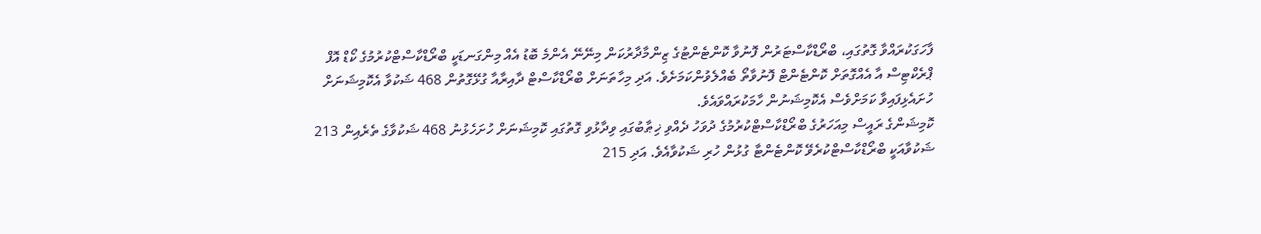ފާހަގަކުރައްވާ ގޮތުގައި، ބްރޯޑްކާސްޓަރުން ފޮނުވާ ކޮންޓެންޓުގެ ޒިންމާދާރުކަން މިނޭނޭ އެންމެ ބޮޑު އެއް މިންގަނޑަކީ ބްރޯޑްކާސްޓްކުރުމުގެ ކޯޑް އޮފް ޕްރެކްޓިސް އާ އެއްގޮތަށް ކޮންޓެންޓް ފޮނުވާތޯ ބެއްލެވުންކަމަށެވެ. އަދި މިހާތަނަށް ބްރޯޑްކާސްޓް ދާއިރާއާ ގުޅޭގޮތުން 468 ޝަކުވާ އެކޮމިޝަނަށް ހުށައެޅިފައިވާ ކަމަށްވެސް އެކޮމިޝަނުން ހާމަކުރައްވައެވެ.
ކޮމިޝަންގެ ރައީސް މިއަހަރުގެ ބްރޯޑްކާސްޓްކުރުމުގެ ދުވަހު ދެއްވި ޚިޠާބުގައި ވިދާޅުވި ގޮތުގައި ކޮމިޝަނަށް ހުށަހެޅުނު 468 ޝަކުވާގެ ތެރެއިން 213 ޝަކުވާއަކީ ބްރޯޑްކާސްޓްކުރެވޭ ކޮންޓެންޓާ ގުޅުން ހުރި ޝަކުވާއެވެ. އަދި 215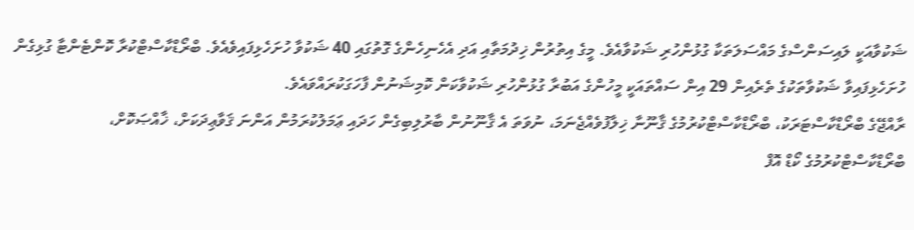ޝަކުވާއަކީ ލައިސަންސްގެ މައްސަލަތަކާ ގުޅުންހުރި ޝަކުވާއެވެ. މީގެ އިތުރުން ޚިދުމަތާއި އަދި އެހެނިހެންގެ ގޮތުގައި 40 ޝަކުވާ ހުށަހެޅިފައިވެއެވެ. ބްރޯޑްކާސްޓްކުރާ ކޮންޓެންޓާ ގުޅިގެން ހުށަހެޅިފައިވާ ޝަކުވާތަކުގެ ތެރެއިން 29 އިން ސައްތައަކީ މީހުންގެ އަބުރާ ގުޅުންހުރި ޝަކުވާކަން ކޮމިޝަނުން ފާހަގަކުރައްވައެވެ.
ރާއްޖޭގެ ބްރޯޑްކާސްޓަރަކު، ބްރޯޑްކާސްޓްކުރުމުގެ ޤާނޫނާ ޚިލާފުވެއްޖެނަމަ، ނުވަތަ އެ ޤާނޫނުން ބާރުލިބިގެން ހަދައި ޢަމަލުކުރަމުން އަންނަ ޤަވާޢިދަކަށް، ޚާއްޞަކޮށް، ބްރޯޑްކާސްޓްކުރުމުގެ ކޯޑް އޮފް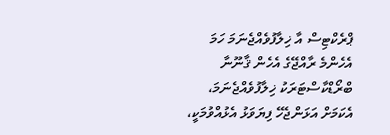ޕްރެކްޓިސް އާ ޚިލާފުވެއްޖެނަމަ ހަމަ އެހެންމެ ރާއްޖޭގެ އެހެން ޤާނޫނާ ބްރޯޑްކާސްޓަރަކު ޚިލާފުވެއްޖެނަމަ، އެކަމަށް އަޅަންޖެހޭ ފިޔަވަޅު އެޅުއްވުމަކީ،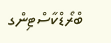ބްރޯޑްކާސްޓިންގ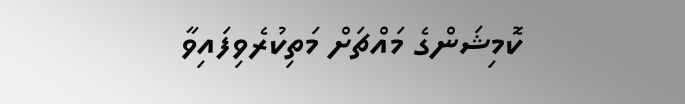ކޮމިޝަންގެ މައްޗަށް މަތިކުރެވިފައިވާ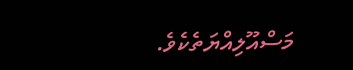މަސްއޫލިއްޔަތެކެވެ.